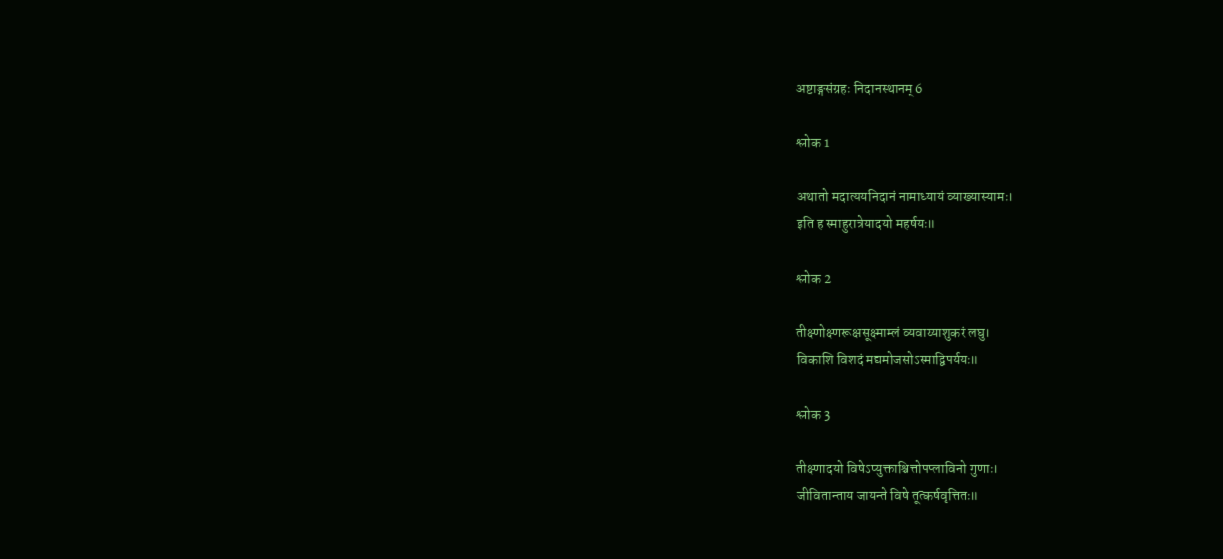अष्टाङ्गसंग्रहः निदानस्थानम् 6

श्लोक 1

अथातो मदात्ययनिदानं नामाध्यायं व्याख्यास्यामः।
इति ह स्माहुरात्रेयादयो महर्षयः॥

श्लोक 2

तीक्ष्णोक्ष्णरूक्षसूक्ष्माम्लं व्यवाय्याशुकरं लघु।
विकाशि विशदं मद्यमोजसोऽस्माद्विपर्ययः॥

श्लोक 3

तीक्ष्णादयो विषेऽप्युक्ताश्चित्तोपप्लाविनो गुणाः।
जीवितान्ताय जायन्ते विषे तूत्कर्षवृत्तितः॥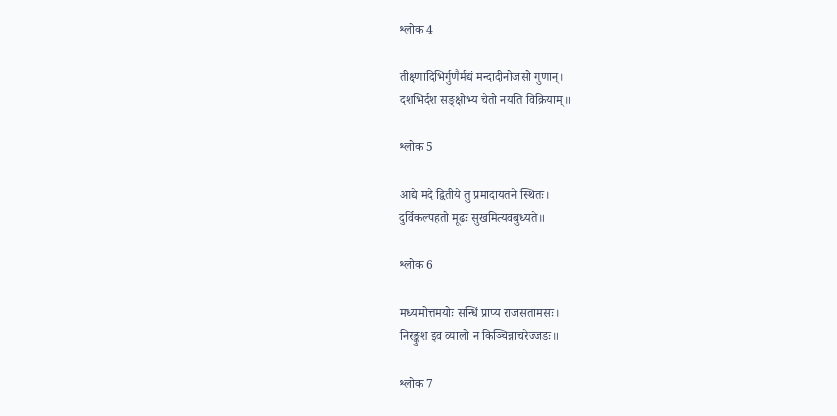श्लोक 4

तीक्ष्णादिभिर्गुणैर्मद्यं मन्दादीनोजसो गुणान्।
दशभिर्दश सङ्क्षोभ्य चेतो नयति विक्रियाम्॥

श्लोक 5

आद्ये मदे द्वितीये तु प्रमादायतने स्थितः।
दुर्विकल्पहतो मूढः सुखमित्यवबुध्यते॥

श्लोक 6

मध्यमोत्तमयोः सन्धिं प्राप्य राजसतामसः।
निरङ्कुश इव व्यालो न किञ्चिन्नाचरेज्जडः॥

श्लोक 7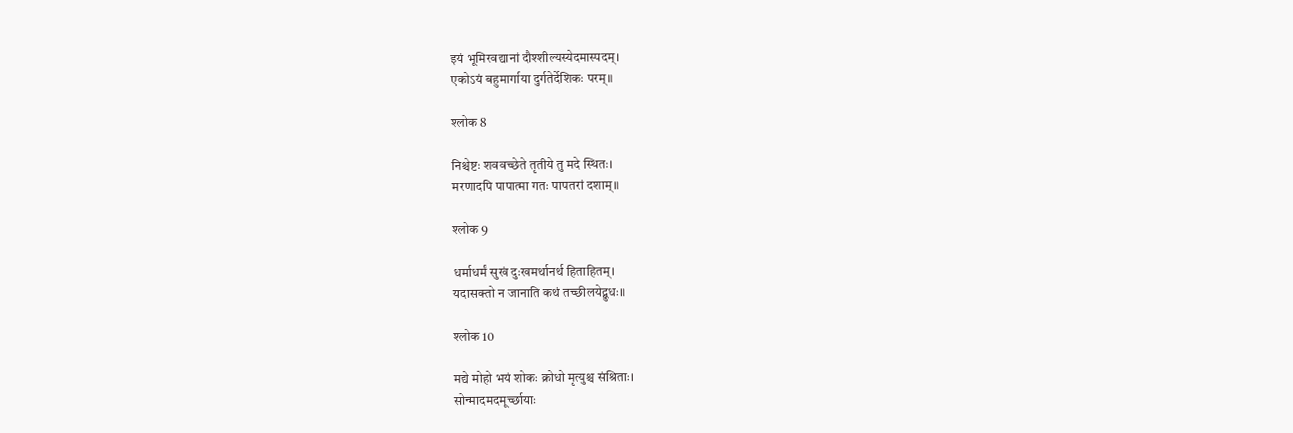इयं भूमिरवद्यानां दौश्शील्यस्येदमास्पदम्।
एकोऽयं बहुमार्गाया दुर्गतेर्देशिकः परम्॥

श्लोक 8

निश्चेष्टः शववच्छेते तृतीये तु मदे स्थितः।
मरणादपि पापात्मा गतः पापतरां दशाम्॥

श्लोक 9

धर्माधर्मं सुखं दुःखमर्थानर्थ हिताहितम्।
यदासक्तो न जानाति कथं तच्छीलयेद्बुधः॥

श्लोक 10

मद्ये मोहो भयं शोकः क्रोधो मृत्युश्च संश्रिताः।
सोन्मादमदमूर्च्छायाः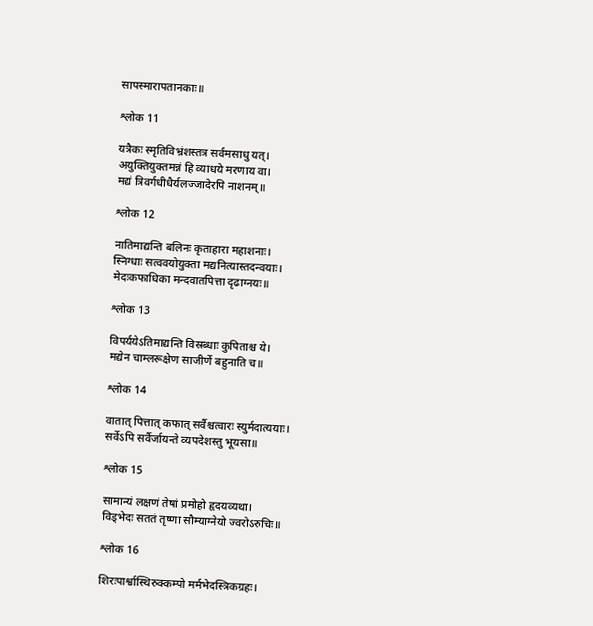सापस्मारापतानकाः॥

श्लोक 11

यत्रैकः स्मृतिविभ्रंशस्तत्र सर्वमसाधु यत्।
अयुक्तियुक्तमन्नं हि व्याधये मरणाय वा।
मद्यं त्रिवर्गधीधैर्यलज्जादेरपि नाशनम्॥

श्लोक 12

नातिमाद्यन्ति बलिनः कृताहारा महाशनाः।
स्निग्धाः सत्ववयोयुक्ता मद्यनित्यास्तदन्वयाः।
मेदःकफाधिका मन्दवातपित्ता दृढाग्नयः॥

श्लोक 13

विपर्ययेऽतिमाद्यन्ति विस्रब्धाः कुपिताश्च ये।
मद्येन चाम्लरूक्षेण साजीर्णे बहुनाति च॥

श्लोक 14

वातात् पित्तात् कफात् सर्वैश्चत्वारः स्युर्मदात्ययाः।
सर्वेऽपि सर्वैर्जायन्ते व्यपदेशस्तु भूयसा॥

श्लोक 15

सामान्यं लक्षणं तेषां प्रमोहो हृदयव्यथा।
विड्भेदः सततं तृष्णा सौम्याग्नेयो ज्वरोऽरुचिः॥

श्लोक 16

शिरःपार्श्वास्थिरुक्कम्पो मर्मभेदस्त्रिकग्रहः।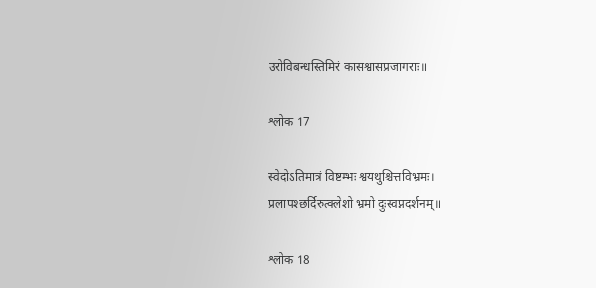उरोविबन्धस्तिमिरं कासश्वासप्रजागराः॥

श्लोक 17

स्वेदोऽतिमात्रं विष्टम्भः श्वयथुश्चित्तविभ्रमः।
प्रलापश्छर्दिरुत्क्लेशो भ्रमो दुःस्वप्नदर्शनम्॥

श्लोक 18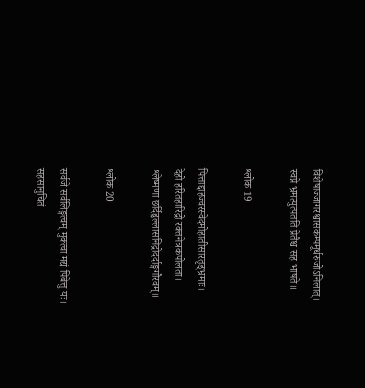विशेषाज्जागरश्वासकम्पमूर्धरुजोऽनिलात्।
स्वप्ने भ्रमत्युत्पतति प्रेतैश्च सह भाषते॥

श्लोक 19

पित्ताद्दाहज्वरस्वेदमोहातीसारतृड्भ्रमाः।
देहो हरितहारिद्रो रक्तनेत्रकपोलता।
श्लेष्मणा छर्दिहृल्लासनिद्रोदर्दाङ्गगौरवम्॥

श्लोक 20

सर्वजे सर्वलिङ्गत्वम् मुक्त्वा मद्यं पिबेत्तु यः।
सहसानुचितं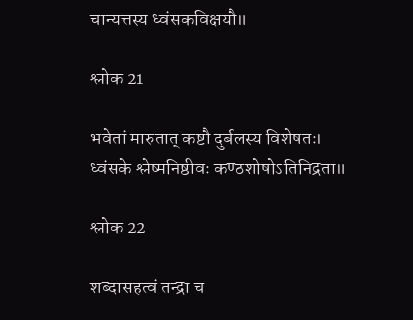चान्यत्तस्य ध्वंसकविक्षयौ॥

श्लोक 21

भवेतां मारुतात् कष्टौ दुर्बलस्य विशेषतः।
ध्वंसके श्लेष्मनिष्ठीवः कण्ठशोषोऽतिनिद्रता॥

श्लोक 22

शब्दासहत्वं तन्द्रा च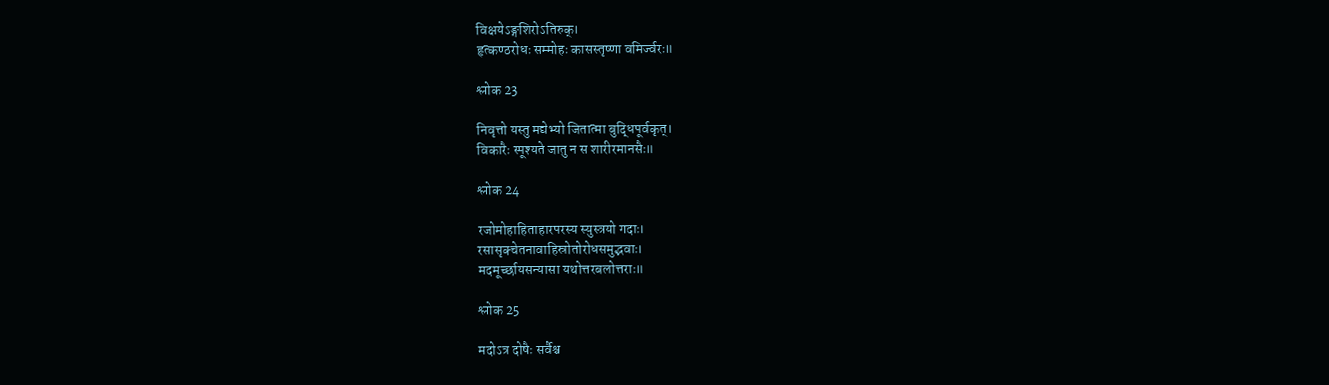विक्षयेऽङ्गशिरोऽतिरुक्।
हृत्कण्ठरोधः सम्मोहः कासस्तृष्णा वमिर्ज्वरः॥

श्लोक 23

निवृत्तो यस्तु मद्येभ्यो जितात्मा बुद्धिपूर्वकृत्।
विकारैः स्पूश्यते जातु न स शारीरमानसैः॥

श्लोक 24

रजोमोहाहिताहारपरस्य स्युस्त्रयो गदाः।
रसासृक्चेतनावाहिस्रोतोरोधसमुद्भवाः।
मदमूर्च्छायसन्यासा यथोत्तरबलोत्तराः॥

श्लोक 25

मदोऽत्र दोषैः सर्वैश्च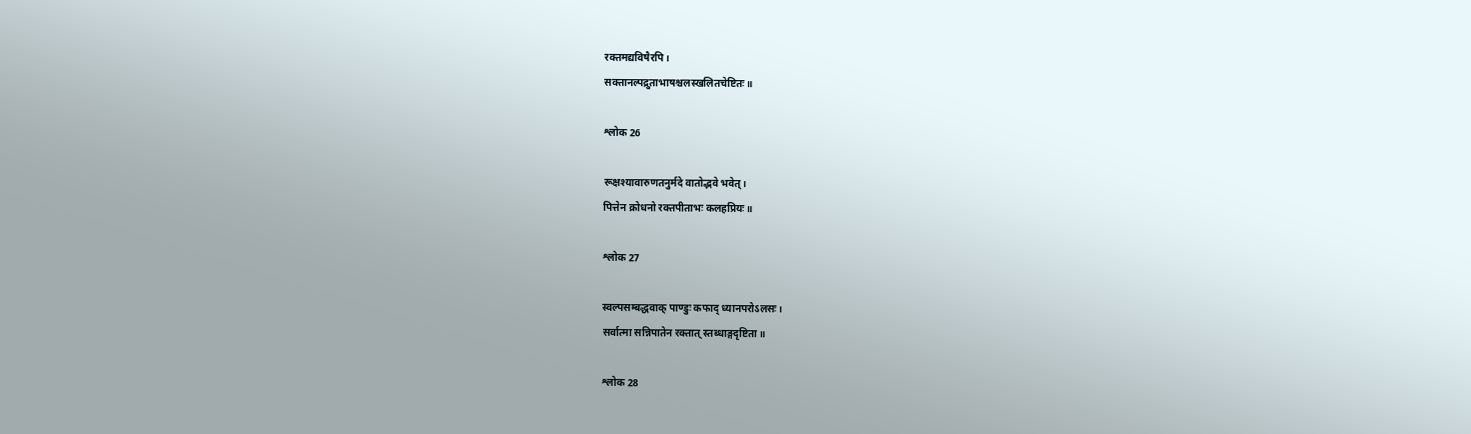रक्तमद्यविषैरपि।
सक्तानल्पद्रुताभाषश्चलस्खलितचेष्टितः॥

श्लोक 26

रूक्षश्यावारुणतनुर्मदे वातोद्भवे भवेत्।
पित्तेन क्रोधनो रक्तपीताभः कलहप्रियः॥

श्लोक 27

स्वल्पसम्बद्धवाक् पाण्डुः कफाद् ध्यानपरोऽलसः।
सर्वात्मा सन्निपातेन रक्तात् स्तब्धाङ्गदृष्टिता॥

श्लोक 28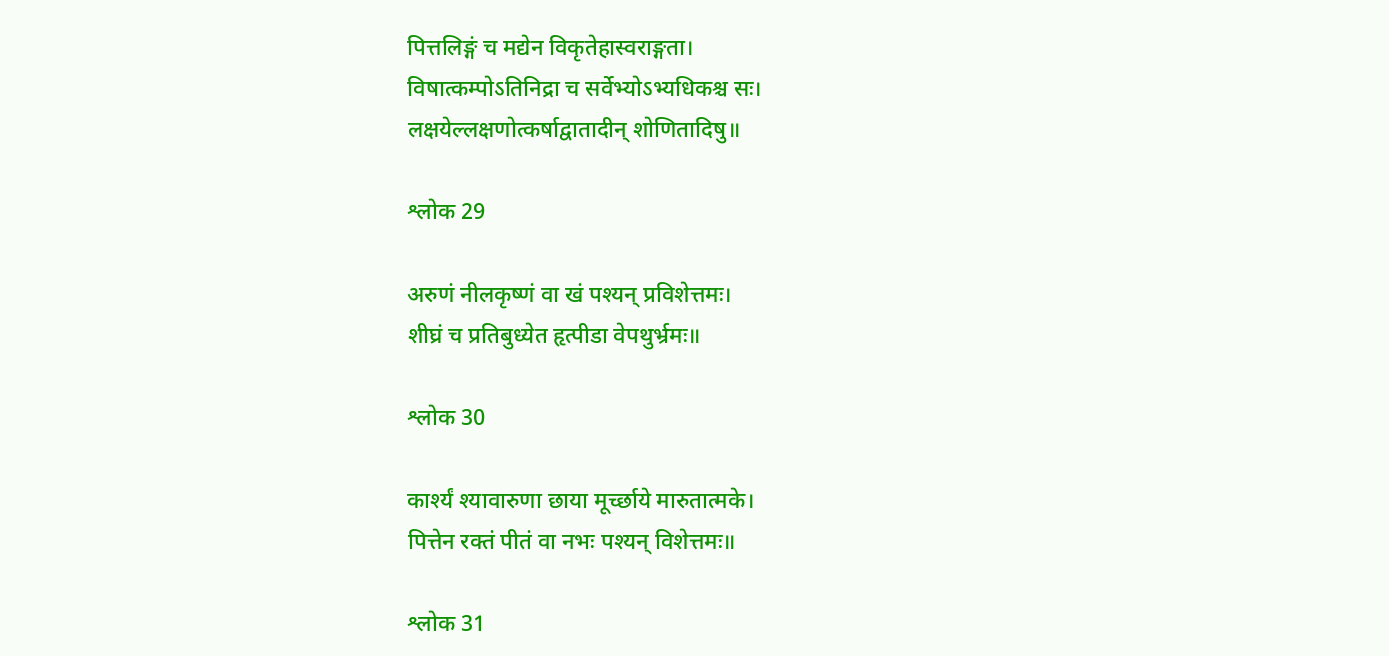पित्तलिङ्गं च मद्येन विकृतेहास्वराङ्गता।
विषात्कम्पोऽतिनिद्रा च सर्वेभ्योऽभ्यधिकश्च सः।
लक्षयेल्लक्षणोत्कर्षाद्वातादीन् शोणितादिषु॥

श्लोक 29

अरुणं नीलकृष्णं वा खं पश्यन् प्रविशेत्तमः।
शीघ्रं च प्रतिबुध्येत हृत्पीडा वेपथुर्भ्रमः॥

श्लोक 30

कार्श्यं श्यावारुणा छाया मूर्च्छाये मारुतात्मके।
पित्तेन रक्तं पीतं वा नभः पश्यन् विशेत्तमः॥

श्लोक 31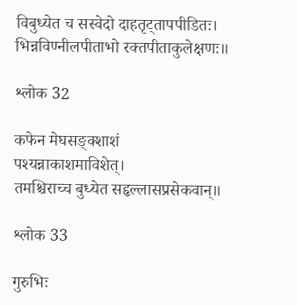विबुध्येत च सस्वेदो दाहतृट्तापपीडितः।
भिन्नविण्नीलपीताभो रक्तपीताकुलेक्षणः॥

श्लोक 32

कफेन मेघसङ्क्शाशं पश्यन्नाकाशमाविशेत्।
तमश्चिराच्च बुध्येत सहृल्लासप्रसेकवान्॥

श्लोक 33

गुरुभिः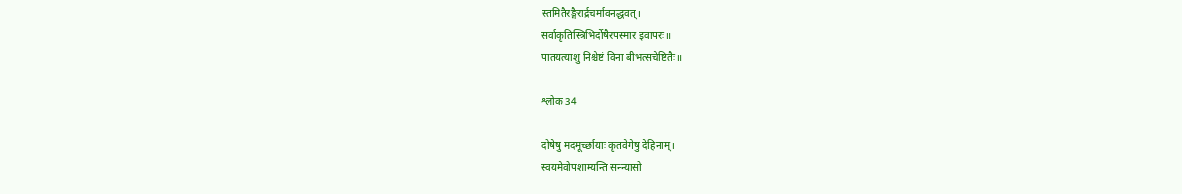स्तमितैरङ्गैरार्द्रचर्मावनद्धवत्।
सर्वाकृतिस्त्रिभिर्दोषैरपस्मार इवापरः॥
पातयत्याशु निश्चेष्टं विना बीभत्सचेष्टितैः॥

श्लोक 34

दोषेषु मदमूर्च्छायाः कृतवेगेषु देहिनाम्।
स्वयमेवोपशाम्यन्ति सन्न्यासो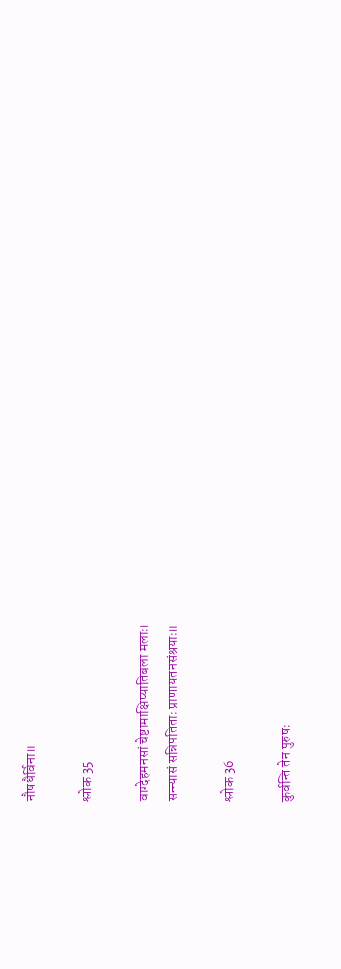नौषधैर्विना॥

श्लोक 35

वाग्देहमनसां चेष्टामाक्षिप्यातिबला मलाः।
सन्न्यासं सन्निपतिताः प्राणायतनसंश्रयाः॥

श्लोक 36

कुर्वन्ति तेन पुरुषः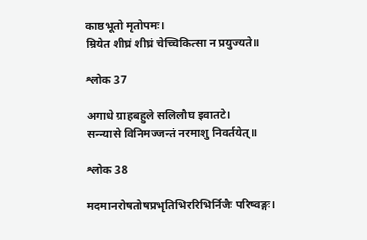काष्ठभूतो मृतोपमः।
म्रियेत शीघ्रं शीघ्रं चेच्चिकित्सा न प्रयुज्यते॥

श्लोक 37

अगाधे ग्राहबहुले सलिलौघ इवातटे।
सन्न्यासे विनिमज्जन्तं नरमाशु निवर्तयेत्॥

श्लोक 38

मदमानरोषतोषप्रभृतिभिररिभिर्निजैः परिष्वङ्गः।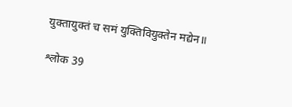युक्तायुक्तं च समं युक्तिवियुक्तेन मद्येन॥

श्लोक 39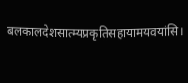बलकालदेशसात्म्यप्रकृतिसहायामयवयांसि।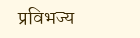प्रविभज्य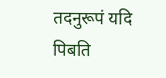तदनुरूपं यदि पिबति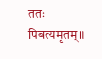ततः पिबत्यमृतम्॥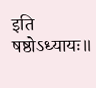इति षष्ठोऽध्यायः॥